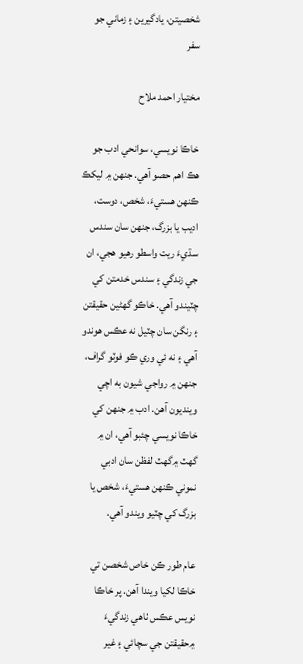شخصيتن، يادگيرين ۽ زماني جو سفر

مختيار احمد ملاح

خاڪا نويسي، سوانحي ادب جو هڪ اهم حصو آهي. جنهن ۾ ليکڪ ڪنهن هستيءَ، شخص، دوست، اديب يا بزرگ، جنهن سان سندس سڌيءَ ريت واسطو رهيو هجي، ان جي زندگي ۽ سندس خدمتن کي چٽيندو آهي. خاڪو گهڻين حقيقتن ۽ رنگن سان چٽيل نه عڪس هوندو آهي ۽ نه ئي وري ڪو فوٽو گراف، جنهن ۾ رواجي شيون به اچي وينديون آهن. ادب ۾ جنهن کي خاڪا نويسي چئبو آهي، ان ۾ گهٽ ۾گهٽ لفظن سان ادبي نموني ڪنهن هستيءَ، شخص يا بزرگ کي چٽيو ويندو آهي.

عام طور ڪن خاص شخصن تي خاڪا لکيا ويندا آهن. پر خاڪا نويس عڪس ٺاهي زندگيءَ ۾حقيقتن جي سچائي ۽ غير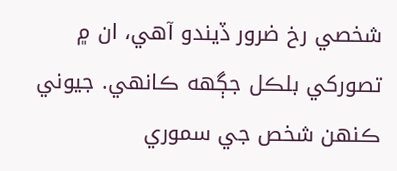شخصي رخ ضرور ڏيندو آهي، ان ۾ تصورکي بلڪل جڳهه ڪانهي. جيوني ڪنهن شخص جي سموري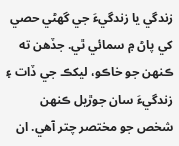زندگي يا زندگيءَ جي گهڻي حصي کي پاڻ ۾ سمائي ٿي. جڏهن ته ڪنهن جو خاڪو، ليکڪ جي ڏات ۽ زندگيءَ سان جوڙيل ڪنهن شخص جو مختصر چتر آهي. ان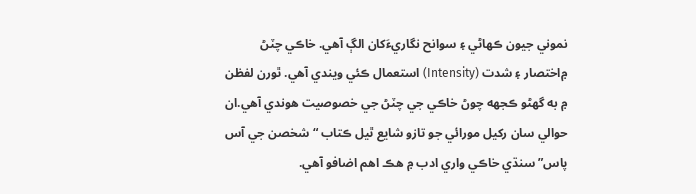نموني جيون ڪهاڻي ۽ سوانح نگاريءَکان الڳ آهي. خاڪي چٽڻ ۾اختصار ۽ شدت (Intensity) استعمال ڪئي ويندي آهي. ٿورن لفظن ۾ به گهڻو ڪجهه چوڻ خاڪي جي چٽڻ جي خصوصيت هوندي آهي.ان حوالي سان رکيل مورائي جو تازو شايع ٿيل ڪتاب “شخصن جي آس پاس” سنڌي خاڪي واري ادب ۾ هڪ اهم اضافو آهي.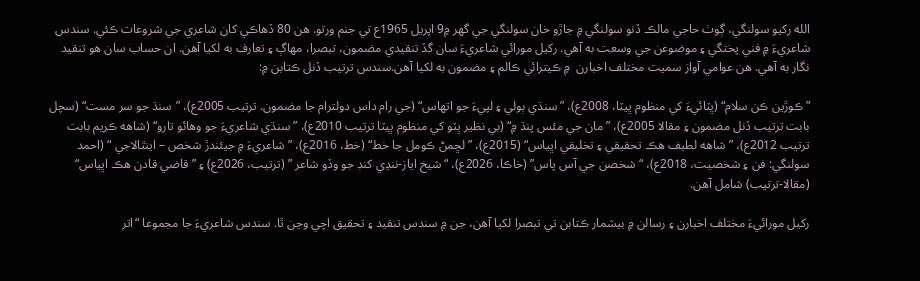الله رکيو سولنگي، ڳوٺ حاجي مالڪ ڏنو سولنگي ۾ جاڙو خان سولنگي جي گهر ۾9 اپريل 1965ع تي جنم ورتو. هن 80 ڏهاڪي کان شاعري جي شروعات ڪئي. سندس شاعريءَ ۾ فني پختگي ۽ موضوعن جي وسعت به آهي. رکيل مورائي شاعريءَ سان گڏ تنقيدي مضمون، تبصرا، مهاڳ ۽ تعارف به لکيا آهن. ان حساب سان هو تنقيد نگار به آهي. هن عوامي آواز سميت مختلف اخبارن  ۾ ڪيترائي ڪالم ۽ مضمون به لکيا آهن.سندس ترتيب ڏنل ڪتابن ۾:

”ڪوڙين ڪن سلام“ (ڀٽائيءَ کي منظوم ڀيٽا، 2008ع)، ”سنڌي ٻولي ۽ لپيءَ جو اتهاس“ (جي رام داس دولترام جا مضمون. ترتيب 2005ع)، ”سنڌ جو سر مست“ (سچل  بابت ترتيب ڏنل مضمون ۽ مقالا 2005ع)، ”مان جي مئس پنڌ ۾“ (بي نظير ڀٽو کي منظوم ڀيٽا ترتيب 2010ع)، ”سنڌي شاعريءَ جو وهائو تارو“ (شاهه ڪريم بابت ترتيب 2012ع)، ”شاهه لطيف هڪ تحقيقي ۽ تخليقي اڀياس“ (2015ع)، ”لڇمڻ ڪومل جا خط“ (خط، 2016ع)، ”شاعريءَ ۾ جيئندڙ شخص – اينٿالاجي “ (احمد سولنگي: فن ۽ شخصيت، 2018ع)، “شخصن جي آس پاس” (خاڪا، 2026ع)، “شيخ اياز-ننڍي کنڊ جو وڏو شاعر ” (ترتيب، 2026ع) ۽ ”قاضي قادن هڪ اڀياس“ (مقالا-ترتيب) شامل آهن.

رکيل مورائيءَ مختلف اخبارن ۽ رسالن ۾ بيشمار ڪتابن تي تبصرا لکيا آهن، جن ۾ سندس تنقيد ۽ تحقيق اچي وڃن ٿا. سندس شاعريءَ جا مجموعا “اتر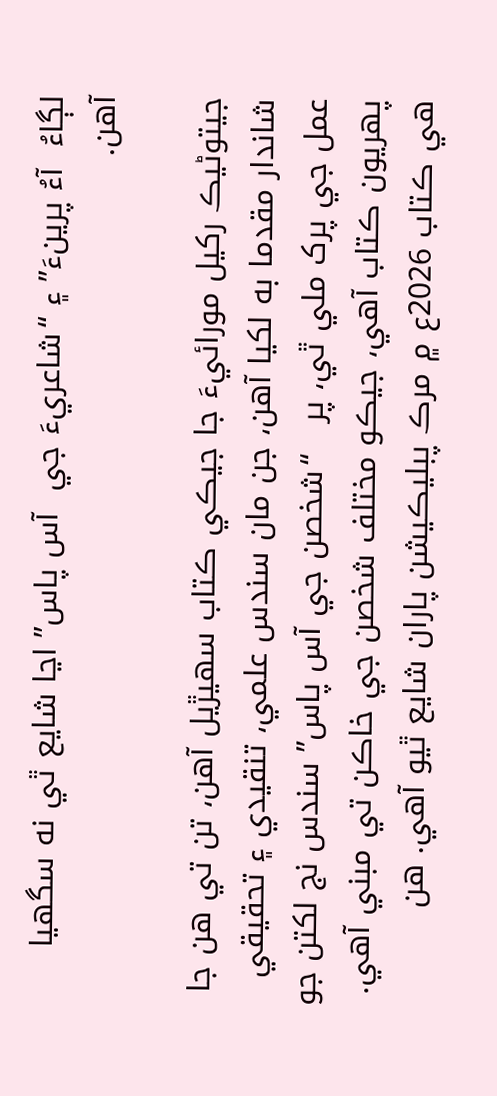لڳاءُ  آءُ پرينءَ” ۽ “شاعريءَ جي  آس پاس” اڃا شايع ٿي نه سگهيا آهن.

جيتوڻيڪ رکيل مورائيءَ جا جيڪي ڪتاب سهيڙيل آهن، تن تي هن جا شاندار مقدما به لکيا آهن، جن مان سندس علمي، تنقيدي ۽ تحقيقي عمل جي پرک ملي ٿي، پر   “شخصن جي آس پاس” سندس نج لکتن جو پهريون ڪتاب آهي، جيڪو مختلف شخصن جي خاڪن تي مبني آهي. هي ڪتاب 2026ع ۾ مرڪ پبليڪيشن پاران شايع ٿيو آهي. هن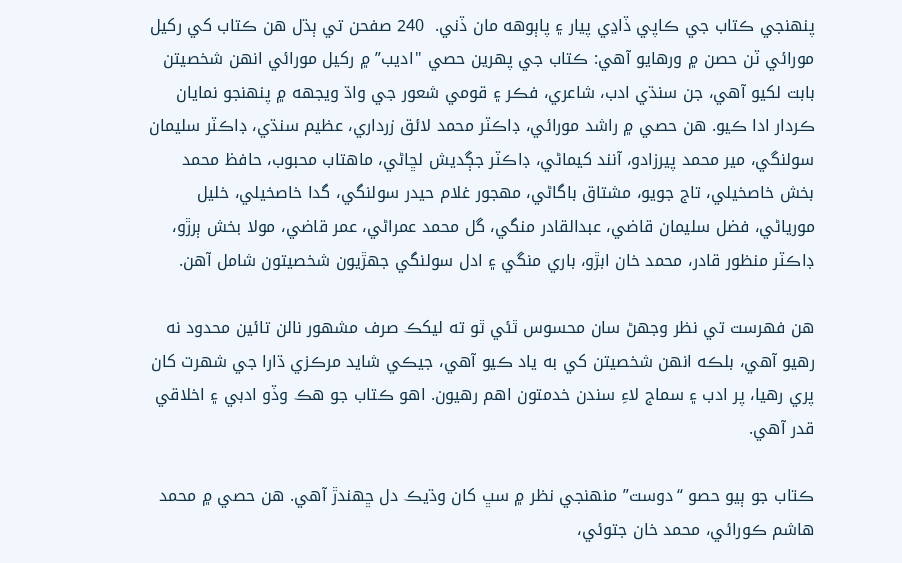پنهنجي ڪتاب جي ڪاپي ڏاڍي پيار ۽ پاٻوهه مان ڏني.  240 صفحن تي ٻڌل هن ڪتاب کي رکيل مورائي ٽن حصن ۾ ورهايو آهي: ڪتاب جي پهرين حصي "اديب” ۾ رکيل مورائي انهن شخصيتن بابت لکيو آهي، جن سنڌي ادب، شاعري، فڪر ۽ قومي شعور جي واڌ ويجهه ۾ پنهنجو نمايان ڪردار ادا ڪيو. هن حصي ۾ راشد مورائي، ڊاڪٽر محمد لائق زرداري، عظيم سنڌي، ڊاڪٽر سليمان سولنگي، مير محمد پيرزادو، آنند کيماڻي، ڊاڪٽر جڳديش لڇاڻي، ماهتاب محبوب، حافظ محمد بخش خاصخيلي، تاج جويو، مشتاق باگاڻي، مهجور غلام حيدر سولنگي، گدا خاصخيلي، خليل مورياڻي، فضل سليمان قاضي، عبدالقادر منگي، گل محمد عمراڻي، عمر قاضي، مولا بخش ٻرڙو، ڊاڪٽر منظور قادر، محمد خان ابڙو، باري منگي ۽ ادل سولنگي جهڙيون شخصيتون شامل آهن.

هن فهرست تي نظر وجهڻ سان محسوس ٿئي ٿو ته ليکڪ صرف مشهور نالن تائين محدود نه رهيو آهي، بلڪه انهن شخصيتن کي به ياد ڪيو آهي، جيڪي شايد مرڪزي ڌارا جي شهرت کان پري رهيا، پر ادب ۽ سماج لاءِ سندن خدمتون اهم رهيون. اهو ڪتاب جو هڪ وڏو ادبي ۽ اخلاقي قدر آهي.

ڪتاب جو ٻيو حصو “دوست” منهنجي نظر ۾ سڀ کان وڌيڪ دل ڇهندڙ آهي. هن حصي ۾ محمد هاشم ڪورائي، محمد خان جتوئي،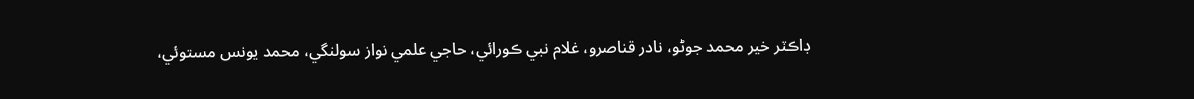ڊاڪٽر خير محمد جوڻو، نادر قناصرو، غلام نبي ڪورائي، حاجي علمي نواز سولنگي، محمد يونس مستوئي،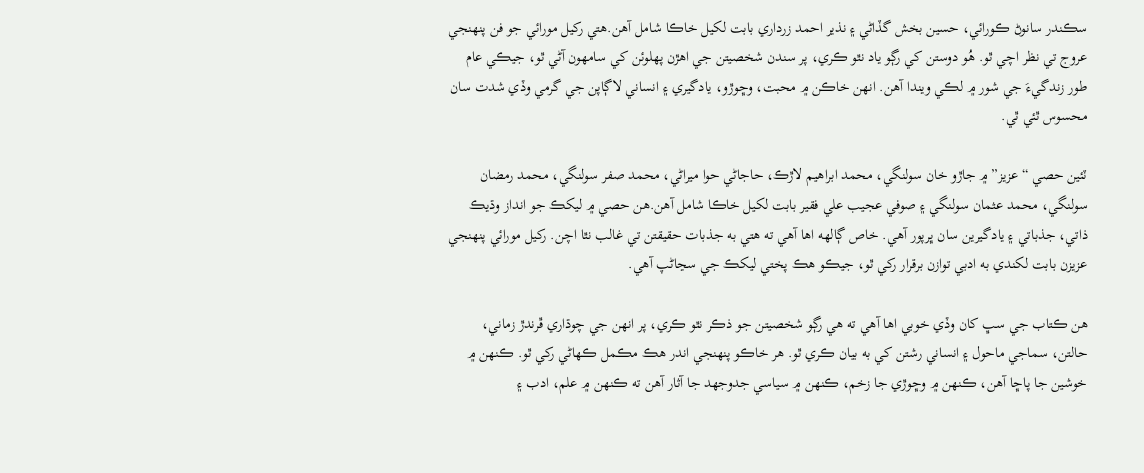سڪندر سانوڻ ڪورائي، حسين بخش گڏاڻي ۽ نذير احمد زرداري بابت لکيل خاڪا شامل آهن.هتي رکيل مورائي جو فن پنهنجي عروج تي نظر اچي ٿو. هُو دوستن کي رڳو ياد نٿو ڪري، پر سندن شخصيتن جي اهڙن پهلوئن کي سامهون آڻي ٿو، جيڪي عام طور زندگيءَ جي شور ۾ لڪي ويندا آهن. انهن خاڪن ۾ محبت، وڇوڙو، يادگيري ۽ انساني لاڳاپن جي گرمي وڏي شدت سان محسوس ٿئي ٿي.

ٽئين حصي “عزيز” ۾ جاڙو خان سولنگي، محمد ابراهيم لاڙڪ، حاجاڻي حوا ميراڻي، محمد صفر سولنگي، محمد رمضان سولنگي، محمد عثمان سولنگي ۽ صوفي عجيب علي فقير بابت لکيل خاڪا شامل آهن.هن حصي ۾ ليکڪ جو انداز وڌيڪ ذاتي، جذباتي ۽ يادگيرين سان ڀرپور آهي. خاص ڳالهه اها آهي ته هتي به جذبات حقيقتن تي غالب نٿا اچن. رکيل مورائي پنهنجي عزيزن بابت لکندي به ادبي توازن برقرار رکي ٿو، جيڪو هڪ پختي ليکڪ جي سڃاڻپ آهي.

هن ڪتاب جي سڀ کان وڏي خوبي اها آهي ته هي رڳو شخصيتن جو ذڪر نٿو ڪري، پر انهن جي چوڌاري ڦرندڙ زماني، حالتن، سماجي ماحول ۽ انساني رشتن کي به بيان ڪري ٿو. هر خاڪو پنهنجي اندر هڪ مڪمل ڪهاڻي رکي ٿو. ڪنهن ۾ خوشين جا پاڇا آهن، ڪنهن ۾ وڇوڙي جا زخم، ڪنهن ۾ سياسي جدوجهد جا آثار آهن ته ڪنهن ۾ علم، ادب ۽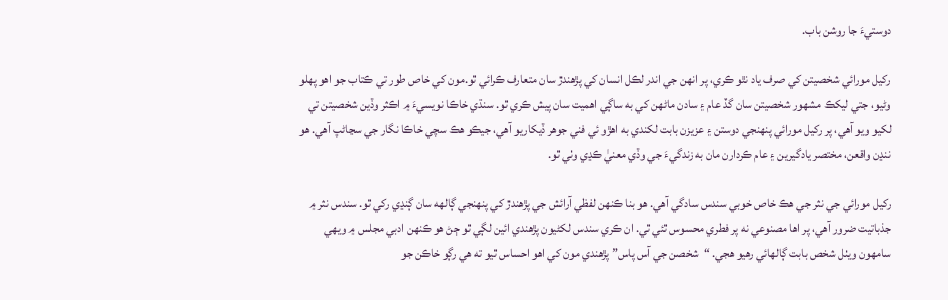دوستيءَ جا روشن باب.

رکيل مورائي شخصيتن کي صرف ياد نٿو ڪري، پر انهن جي اندر لڪل انسان کي پڙهندڙ سان متعارف ڪرائي ٿو.مون کي خاص طور تي ڪتاب جو اهو پهلو وڻيو، جتي ليکڪ مشهور شخصيتن سان گڏ عام ۽ سادن ماڻهن کي به ساڳي اهميت سان پيش ڪري ٿو. سنڌي خاڪا نويسيءَ ۾ اڪثر وڏين شخصيتن تي لکيو ويو آهي، پر رکيل مورائي پنهنجي دوستن ۽ عزيزن بابت لکندي به اهڙو ئي فني جوهر ڏيکاريو آهي، جيڪو هڪ سچي خاڪا نگار جي سڃاڻپ آهي. هو ننڍن واقعن، مختصر يادگيرين ۽ عام ڪردارن مان به زندگيءَ جي وڏي معنيٰ ڪڍي وٺي ٿو.

رکيل مورائي جي نثر جي هڪ خاص خوبي سندس سادگي آهي. هو بنا ڪنهن لفظي آرائش جي پڙهندڙ کي پنهنجي ڳالهه سان ڳنڍي رکي ٿو. سندس نثر ۾ جذباتيت ضرور آهي، پر اها مصنوعي نه پر فطري محسوس ٿئي ٿي. ان ڪري سندس لکڻيون پڙهندي ائين لڳي ٿو ڄڻ هو ڪنهن ادبي مجلس ۾ ويهي سامهون ويٺل شخص بابت ڳالهائي رهيو هجي. “شخصن جي آس پاس” پڙهندي مون کي اهو احساس ٿيو ته هي رڳو خاڪن جو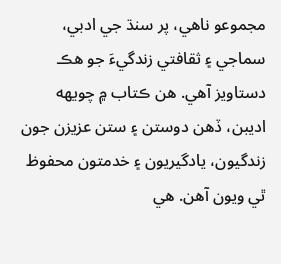مجموعو ناهي، پر سنڌ جي ادبي، سماجي ۽ ثقافتي زندگيءَ جو هڪ دستاويز آهي. هن ڪتاب ۾ چويهه اديبن، ڏهن دوستن ۽ ستن عزيزن جون زندگيون، يادگيريون ۽ خدمتون محفوظ ٿي ويون آهن. هي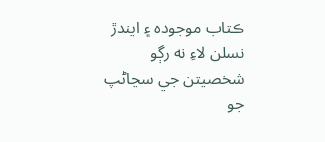ڪتاب موجوده ۽ ايندڙ نسلن لاءِ نه رڳو شخصيتن جي سڃاڻپ جو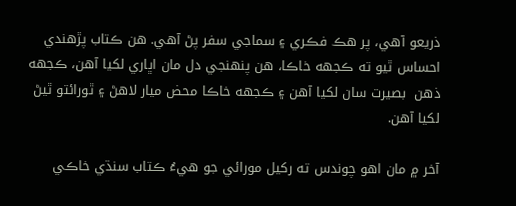ذريعو آهي، پر هڪ فڪري ۽ سماجي سفر پڻ آهي. هن ڪتاب پڙهندي احساس ٿيو ته ڪجهه خاڪا، هن پنهنجي دل مان اڀاري لکيا آهن، ڪجهه ذهن  بصيرت سان لکيا آهن ۽ ڪجهه خاڪا محض ميار لاهڻ ۽ ٿورائتو ٿيڻ لکيا آهن.

آخر ۾ مان اهو چوندس ته رکيل مورائي جو هيءُ ڪتاب سنڌي خاڪي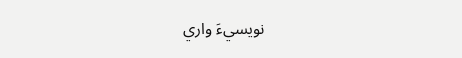نويسيءَ واري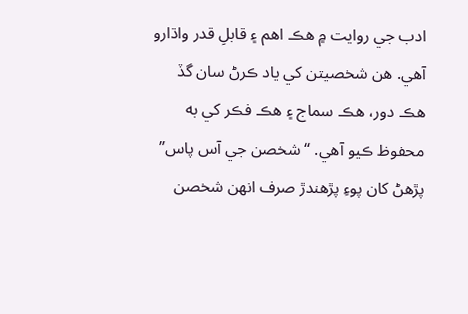ادب جي روايت ۾ هڪ اهم ۽ قابلِ قدر واڌارو آهي. هن شخصيتن کي ياد ڪرڻ سان گڏ هڪ دور، هڪ سماج ۽ هڪ فڪر کي به محفوظ ڪيو آهي. “شخصن جي آس پاس” پڙهڻ کان پوءِ پڙهندڙ صرف انهن شخصن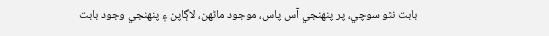بابت نٿو سوچي، پر پنهنجي آس پاس، موجود ماڻهن، لاڳاپن ۽ پنهنجي وجود بابت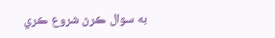به سوال ڪرڻ شروع ڪري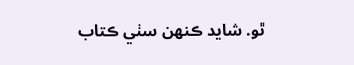ٿو. شايد ڪنهن سٺي ڪتاب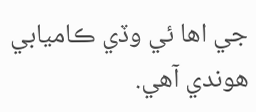جي اها ئي وڏي ڪاميابي هوندي آهي.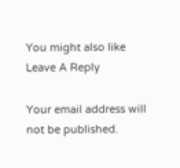You might also like
Leave A Reply

Your email address will not be published.